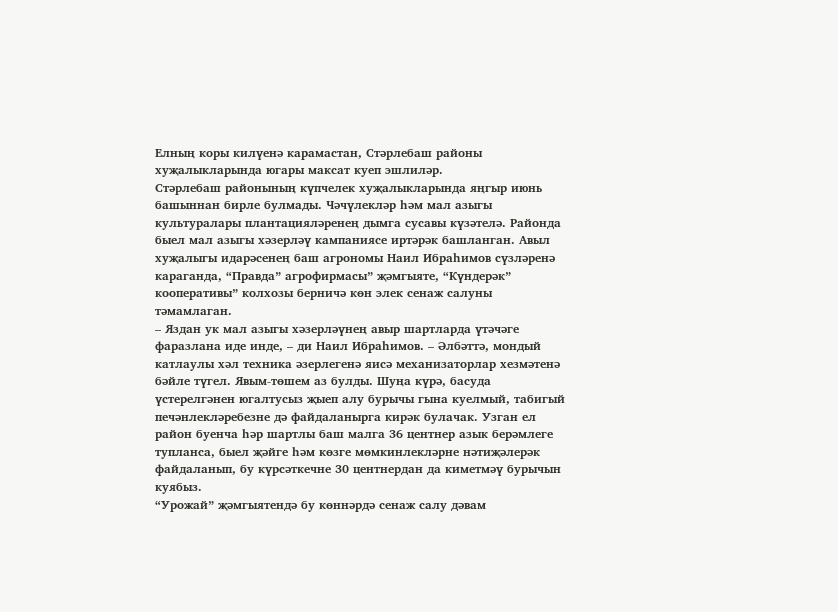Елның коры килүенә карамастан, Стәрлебаш районы хуҗалыкларында югары максат куеп эшлиләр.
Стәрлебаш районының күпчелек хуҗалыкларында яңгыр июнь башыннан бирле булмады. Чәчүлекләр һәм мал азыгы культуралары плантацияләренең дымга сусавы күзәтелә. Районда быел мал азыгы хәзерләү кампаниясе иртәрәк башланган. Авыл хуҗалыгы идарәсенең баш агрономы Наил Ибраһимов сүзләренә караганда, “Правда” агрофирмасы” җәмгыяте, “Күндерәк” кооперативы” колхозы берничә көн элек сенаж салуны тәмамлаган.
– Яздан ук мал азыгы хәзерләүнең авыр шартларда үтәчәге фаразлана иде инде, – ди Наил Ибраһимов. – Әлбәттә, мондый катлаулы хәл техника әзерлегенә яисә механизаторлар хезмәтенә бәйле түгел. Явым-төшем аз булды. Шуңа күрә, басуда үстерелгәнен югалтусыз җыеп алу бурычы гына куелмый, табигый печәнлекләребезне дә файдаланырга кирәк булачак. Узган ел район буенча һәр шартлы баш малга 36 центнер азык берәмлеге тупланса, быел җәйге һәм көзге мөмкинлекләрне нәтиҗәлерәк файдаланып, бу күрсәткечне 30 центнердан да киметмәү бурычын куябыз.
“Урожай” җәмгыятендә бу көннәрдә сенаж салу дәвам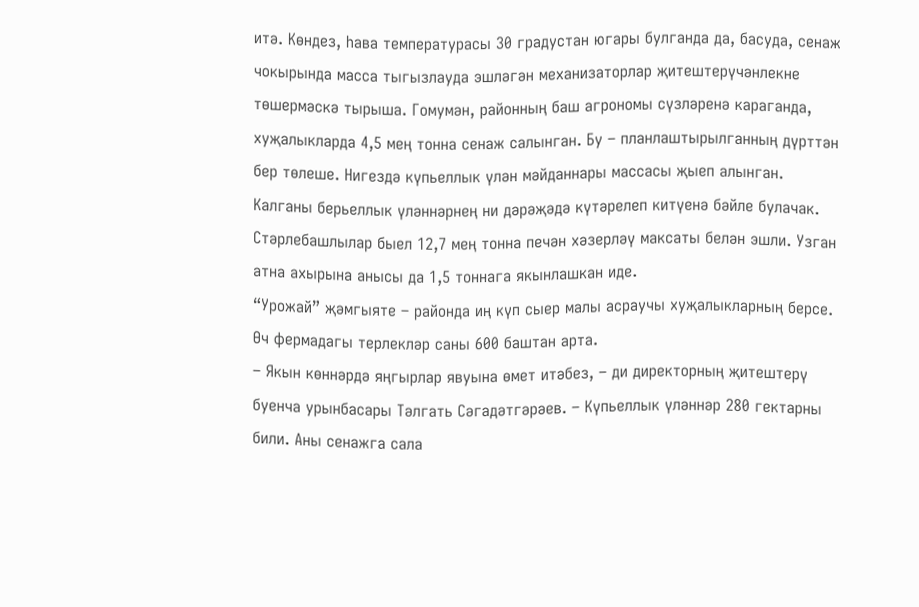итә. Көндез, һава температурасы 30 градустан югары булганда да, басуда, сенаж чокырында масса тыгызлауда эшләгән механизаторлар җитештерүчәнлекне төшермәскә тырыша. Гомумән, районның баш агрономы сүзләренә караганда, хуҗалыкларда 4,5 мең тонна сенаж салынган. Бу – планлаштырылганның дүрттән бер төлеше. Нигездә күпьеллык үлән мәйданнары массасы җыеп алынган. Калганы берьеллык үләннәрнең ни дәрәҗәдә күтәрелеп китүенә бәйле булачак. Стәрлебашлылар быел 12,7 мең тонна печән хәзерләү максаты белән эшли. Узган атна ахырына анысы да 1,5 тоннага якынлашкан иде.
“Урожай” җәмгыяте – районда иң күп сыер малы асраучы хуҗалыкларның берсе. Өч фермадагы терлекләр саны 600 баштан арта.
– Якын көннәрдә яңгырлар явуына өмет итәбез, – ди директорның җитештерү буенча урынбасары Тәлгать Сәгадәтгәрәев. – Күпьеллык үләннәр 280 гектарны били. Аны сенажга сала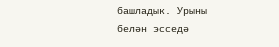башладык. Урыны белән эсседә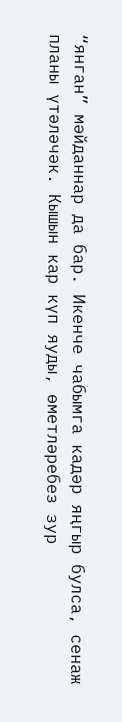“янган” мәйданнар да бар. Икенче чабымга кадәр яңгыр булса, сенаж планы үтәләчәк. Кышын кар күп яуды, өметләребез зур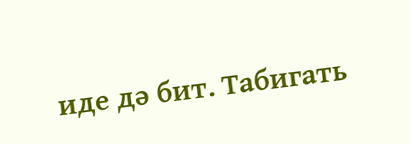иде дә бит. Табигать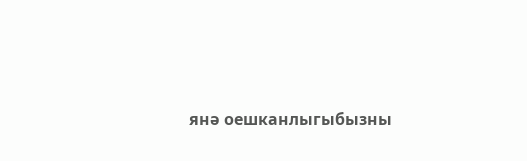янә оешканлыгыбызны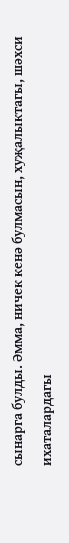сынарга булды. Әмма, ничек кенә булмасын, хуҗалыктагы, шәхси ихаталардагы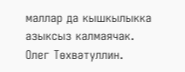маллар да кышкылыкка азыксыз калмаячак.
Олег Төхвәтуллин.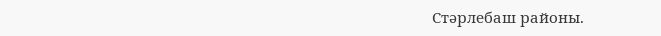Стәрлебаш районы.